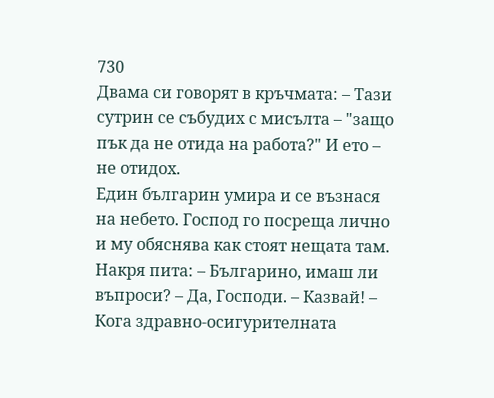730
Двама си говорят в кръчмата: – Тази сутрин се събудих с мисълта – "защо пък да не отида на работа?" И ето – не отидох.
Един българин умира и се възнася на небето. Господ го посреща лично и му обяснява как стоят нещата там. Накря пита: – Българино, имаш ли въпроси? – Да, Господи. – Казвай! – Кога здравно-осигурителната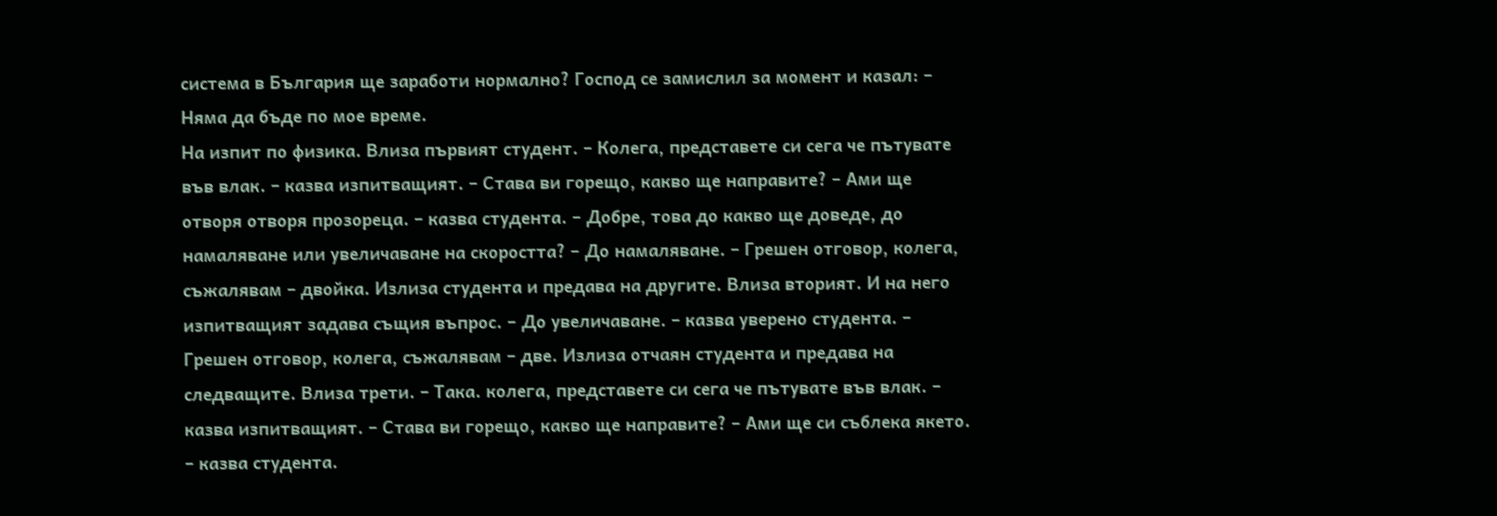система в България ще заработи нормално? Господ се замислил за момент и казал: – Няма да бъде по мое време.
На изпит по физика. Влиза първият студент. – Колега, представете си сега че пътувате във влак. – казва изпитващият. – Става ви горещо, какво ще направите? – Ами ще отворя отворя прозореца. – казва студента. – Добре, това до какво ще доведе, до намаляване или увеличаване на скоростта? – До намаляване. – Грешен отговор, колега, съжалявам – двойка. Излиза студента и предава на другите. Влиза вторият. И на него изпитващият задава същия въпрос. – До увеличаване. – казва уверено студента. – Грешен отговор, колега, съжалявам – две. Излиза отчаян студента и предава на следващите. Влиза трети. – Така. колега, представете си сега че пътувате във влак. – казва изпитващият. – Става ви горещо, какво ще направите? – Ами ще си съблека якето. – казва студента.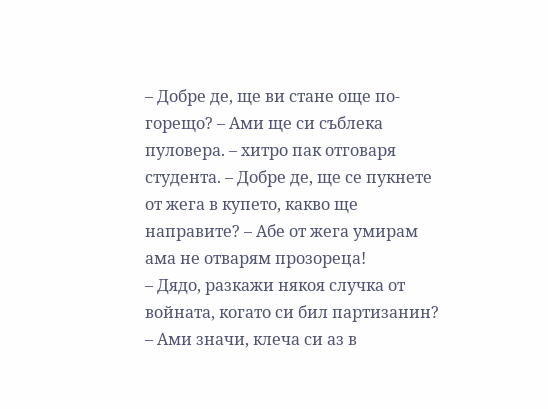– Добре де, ще ви стане още по-горещо? – Ами ще си съблека пуловера. – хитро пак отговаря студента. – Добре де, ще се пукнете от жега в купето, какво ще направите? – Абе от жега умирам ама не отварям прозореца!
– Дядо, разкажи някоя случка от войната, когато си бил партизанин? – Ами значи, клеча си аз в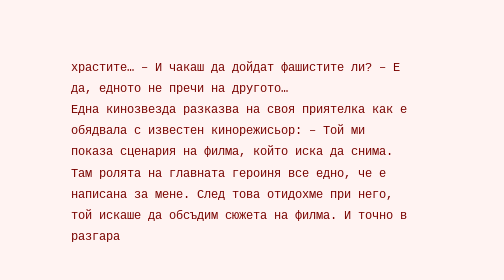храстите… – И чакаш да дойдат фашистите ли? – Е да, едното не пречи на другото…
Една кинозвезда разказва на своя приятелка как е обядвала с известен кинорежисьор: – Той ми показа сценария на филма, който иска да снима. Там ролята на главната героиня все едно, че е написана за мене. След това отидохме при него, той искаше да обсъдим сюжета на филма. И точно в разгара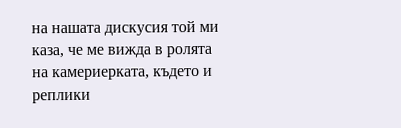на нашата дискусия той ми каза, че ме вижда в ролята на камериерката, където и реплики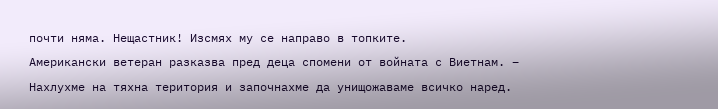почти няма. Нещастник! Изсмях му се направо в топките.
Американски ветеран разказва пред деца спомени от войната с Виетнам. – Нахлухме на тяхна територия и започнахме да унищожаваме всичко наред.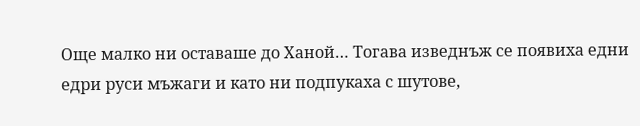Още малко ни оставаше до Ханой… Тогава изведнъж се появиха едни едри руси мъжаги и като ни подпукаха с шутове,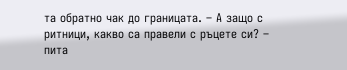та обратно чак до границата. – А защо с ритници, какво са правели с ръцете си? – пита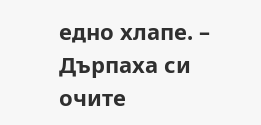едно хлапе. – Дърпаха си очите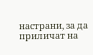настрани, за да приличат на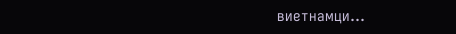виетнамци…